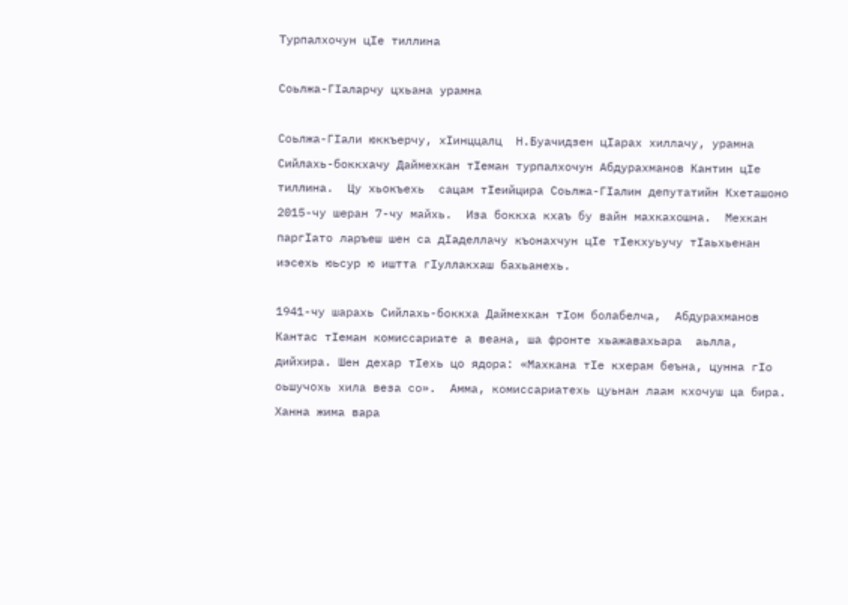Турпалхочун цIе тиллина

Соьлжа-ГIаларчу цхьана урамна

Соьлжа-ГIали юккъерчу, хIинццалц  Н.Буачидзен цIарах хиллачу, урамна Сийлахь-боккхачу Даймехкан тIеман турпалхочун Абдурахманов Кантин цIе тиллина.  Цу хьокъехь  сацам тIеийцира Соьлжа-ГIалин депутатийн Кхеташоно  2015-чу шеран 7-чу майхь.  Иза боккха кхаъ бу вайн махкахошна.  Мехкан  паргIато ларъеш шен са дIаделлачу къонахчун цIе тIекхуьучу тIаьхьенан иэсехь юьсур ю иштта гIуллакхаш бахьанехь.

1941-чу шарахь Сийлахь-боккха Даймехкан тIом болабелча,  Абдурахманов Кантас тIеман комиссариате а веана, ша фронте хьажавахьара  аьлла, дийхира. Шен дехар тIехь цо ядора: «Махкана тIе кхерам беъна, цунна гIо оьшучохь хила веза со».  Амма, комиссариатехь цуьнан лаам кхочуш ца бира. Ханна жима вара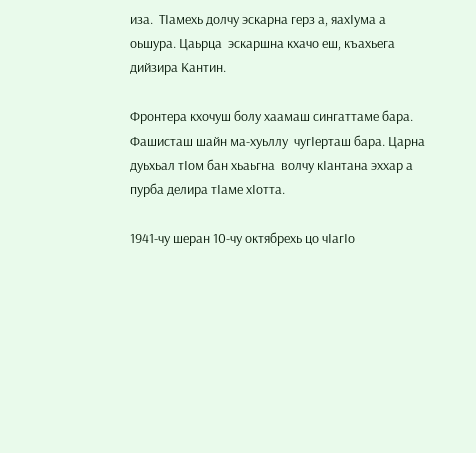иза.  ТIамехь долчу эскарна герз а, яахIума а оьшура. Цаьрца  эскаршна кхачо еш, къахьега дийзира Кантин.

Фронтера кхочуш болу хаамаш сингаттаме бара. Фашисташ шайн ма-хуьллу  чугIерташ бара. Царна дуьхьал тIом бан хьаьгна  волчу кIантана эххар а пурба делира тIаме хIотта.

1941-чу шеран 10-чу октябрехь цо чIагIо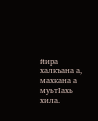йира халкъана а, махкана а муьтIахь хила.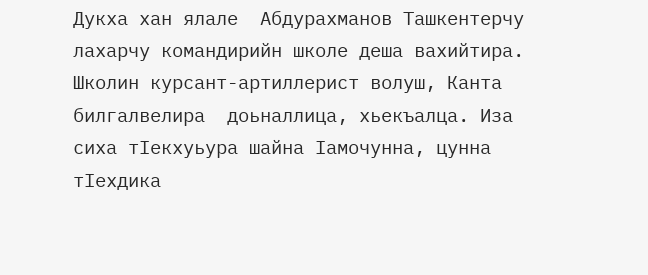Дукха хан ялале  Абдурахманов Ташкентерчу  лахарчу командирийн школе деша вахийтира.  Школин курсант-артиллерист волуш, Канта билгалвелира  доьналлица, хьекъалца. Иза сиха тIекхуьура шайна Iамочунна, цунна тIехдика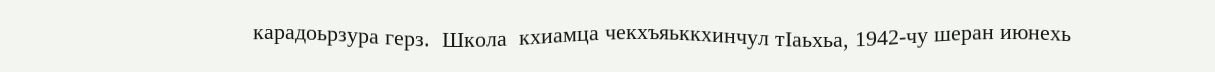карадоьрзура герз.  Школа  кхиамца чекхъяьккхинчул тIаьхьа, 1942-чу шеран июнехь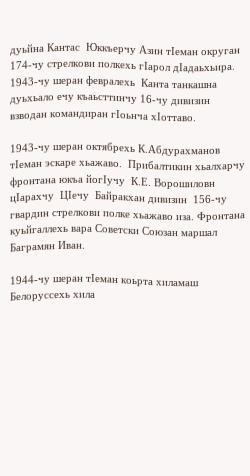дуьйна Кантас  Юккъерчу Азин тIеман округан 174-чу стрелкови полкехь гIарол дIадаьхьира. 1943-чу шеран февралехь  Канта танкашна дуьхьало ечу къаьсттинчу 16-чу дивизин взводан командиран гIоьнча хIоттаво.

1943-чу шеран октябрехь К.Абдурахманов тIеман эскаре хьажаво.  Прибалтикин хьалхарчу  фронтана юкъа йогIучу  К.Е. Ворошиловн цIарахчу  ЦIечу  Байракхан дивизин  156-чу гвардин стрелкови полке хьажаво иза. Фронтана куьйгаллехь вара Советски Союзан маршал Баграмян Иван.

1944-чу шеран тIеман коьрта хиламаш Белоруссехь хила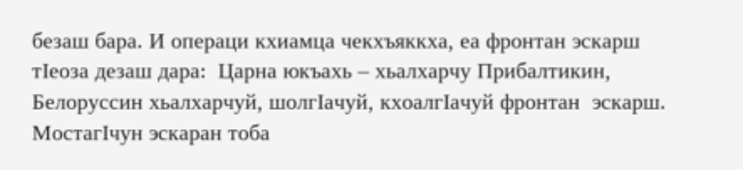безаш бара. И операци кхиамца чекхъяккха, еа фронтан эскарш  тIеоза дезаш дара:  Царна юкъахь – хьалхарчу Прибалтикин,  Белоруссин хьалхарчуй, шолгIачуй, кхоалгIачуй фронтан  эскарш.  МостагIчун эскаран тоба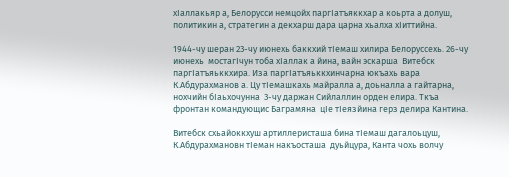хIаллакьяр а, Белорусси немцойх паргIатъяккхар а коьрта а долуш, политикин а, стратегин а декхарш дара царна хьалха хIиттийна.

1944-чу шеран 23-чу июнехь баккхий тIемаш хилира Белоруссехь. 26-чу июнехь  мостагIчун тоба хIаллак а йина, вайн эскарша  Витебск паргIатъяьккхира. Иза паргIатъяьккхинчарна юкъахь вара К.Абдурахманов а. Цу тIемашкахь майралла а, доьналла а гайтарна, нохчийн бIаьхочунна  3-чу даржан Сийлаллин орден елира. Ткъа  фронтан командующис Баграмяна  цIе тIеязйина герз делира Кантина.

Витебск схьайоккхуш артиллеристаша бина тIемаш дагалоьцуш, К.Абдурахмановн тIеман накъосташа  дуьйцура, Канта чохь волчу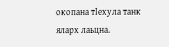окопана тIехула танк яларх лаьцна.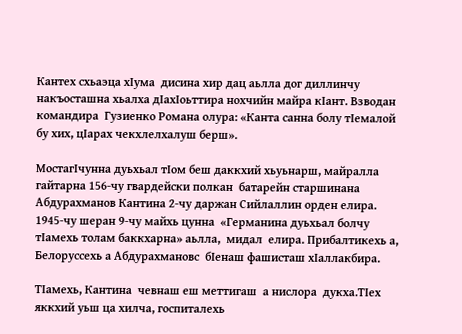Кантех схьаэца хIума  дисина хир дац аьлла дог диллинчу накъосташна хьалха дIахIоьттира нохчийн майра кIант. Взводан командира  Гузиенко Романа олура: «Канта санна болу тIемалой бу хих, цIарах чекхлелхалуш берш».

МостагIчунна дуьхьал тIом беш даккхий хьуьнарш, майралла  гайтарна 156-чу гвардейски полкан  батарейн старшинана Абдурахманов Кантина 2-чу даржан Сийлаллин орден елира. 1945-чу шеран 9-чу майхь цунна  «Германина дуьхьал болчу тIамехь толам баккхарна» аьлла,  мидал  елира. Прибалтикехь а, Белоруссехь а Абдурахмановс  бIенаш фашисташ хIаллакбира.

ТIамехь, Кантина  чевнаш еш меттигаш  а нислора  дукха.ТIех яккхий уьш ца хилча, госпиталехь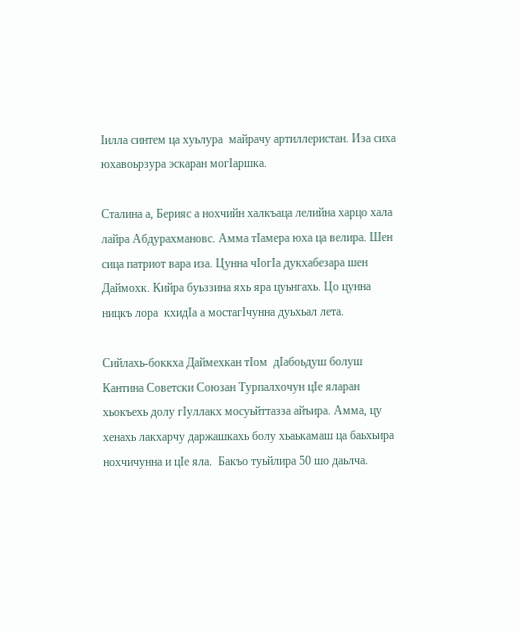Iилла синтем ца хуьлура  майрачу артиллеристан. Иза сиха юхавоьрзура эскаран могIаршка.

Сталина а, Берияс а нохчийн халкъаца лелийна харцо хала лайра Абдурахмановс. Амма тIамера юха ца велира. Шен  сица патриот вара иза. Цунна чIогIа дукхабезара шен Даймохк. Кийра буьззина яхь яра цуьнгахь. Цо цунна  ницкъ лора  кхидIа а мостагIчунна дуьхьал лета.

Сийлахь-боккха Даймехкан тIом  дIабоьдуш болуш  Кантина Советски Союзан Турпалхочун цIе яларан хьокъехь долу гIуллакх мосуьйттазза айъира. Амма, цу хенахь лакхарчу даржашкахь болу хьаькамаш ца баьхьира нохчичунна и цIе яла.  Бакъо туьйлира 50 шо даьлча.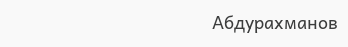Абдурахманов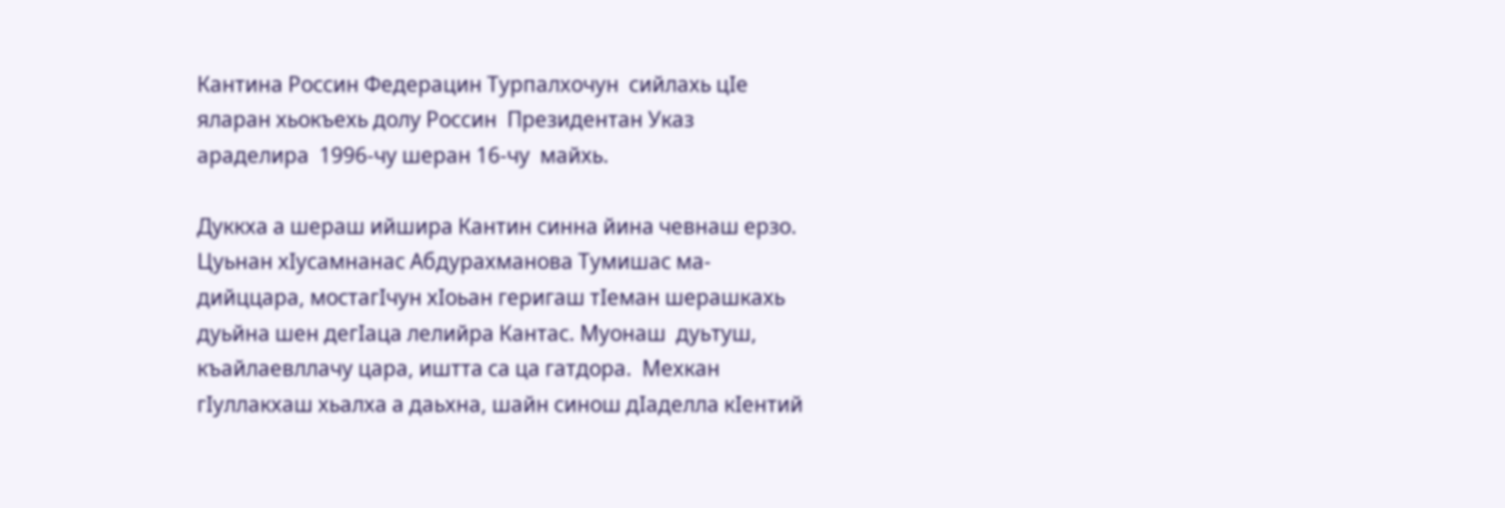Кантина Россин Федерацин Турпалхочун  сийлахь цIе  яларан хьокъехь долу Россин  Президентан Указ араделира  1996-чу шеран 16-чу  майхь.

Дуккха а шераш ийшира Кантин синна йина чевнаш ерзо. Цуьнан хIусамнанас Абдурахманова Тумишас ма-дийццара, мостагIчун хIоьан геригаш тIеман шерашкахь дуьйна шен дегIаца лелийра Кантас. Муонаш  дуьтуш, къайлаевллачу цара, иштта са ца гатдора.  Мехкан гIуллакхаш хьалха а даьхна, шайн синош дIаделла кIентий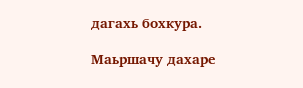дагахь бохкура.

Маьршачу дахаре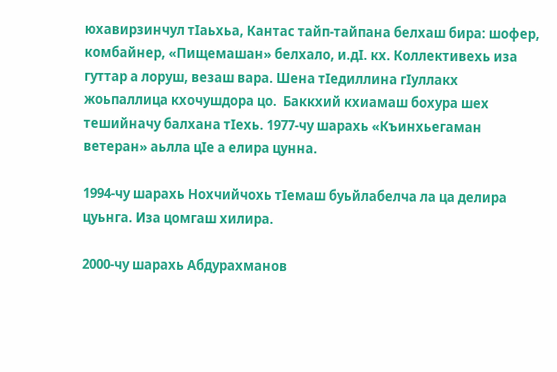юхавирзинчул тIаьхьа, Кантас тайп-тайпана белхаш бира: шофер, комбайнер, «Пищемашан» белхало, и.дI. кх. Коллективехь иза гуттар а лоруш, везаш вара. Шена тIедиллина гIуллакх жоьпаллица кхочушдора цо.  Баккхий кхиамаш бохура шех тешийначу балхана тIехь. 1977-чу шарахь «Къинхьегаман ветеран» аьлла цIе а елира цунна.

1994-чу шарахь Нохчийчохь тIемаш буьйлабелча ла ца делира цуьнга. Иза цомгаш хилира.

2000-чу шарахь Абдурахманов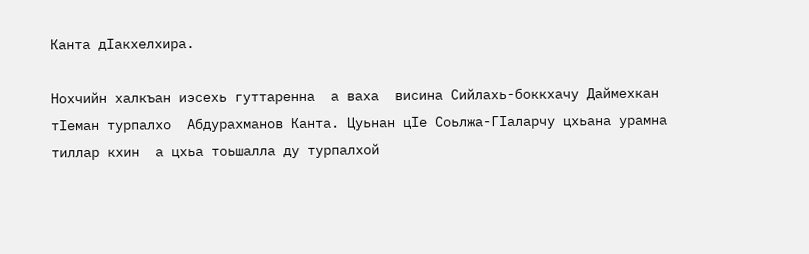Канта дIакхелхира.

Нохчийн халкъан иэсехь гуттаренна  а ваха  висина Сийлахь-боккхачу Даймехкан тIеман турпалхо  Абдурахманов Канта. Цуьнан цIе Соьлжа-ГIаларчу цхьана урамна тиллар кхин  а цхьа тоьшалла ду турпалхой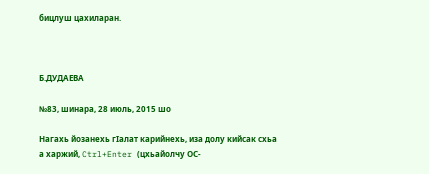бицлуш цахиларан.



Б.ДУДАЕВА

№83, шинара, 28 июль, 2015 шо

Нагахь йозанехь гIалат карийнехь, иза долу кийсак схьа а харжий, Ctrl+Enter (цхьайолчу ОС-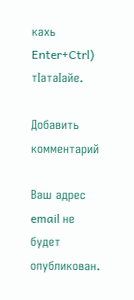кахь Enter+Ctrl) тIатаIайе.

Добавить комментарий

Ваш адрес email не будет опубликован.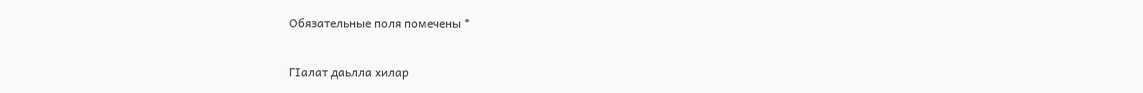Обязательные поля помечены *

ГIалат даьлла хилар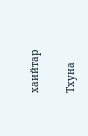хаийтар

Тхуна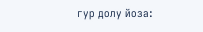гур долу йоза: